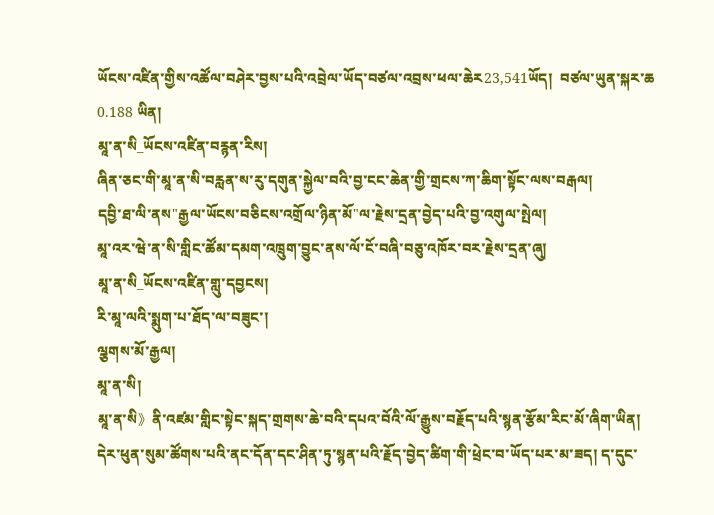ཡོངས་འཛིན་གྱིས་འཚོལ་བཤེར་བྱས་པའི་འབྲེལ་ཡོད་བཙལ་འབྲས་ཕལ་ཆེར23,541ཡོད།  བཙལ་ཡུན་སྐར་ཆ 0.188 ཡིན།
མཱ་ན་སི_ཡོངས་འཛིན་བརྙན་རིས།
ཞིན་ཅང་གི་མཱ་ན་སི་བརླན་ས་རུ་དགུན་སྐྱེལ་བའི་བྱ་ངང་ཆེན་གྱི་གྲངས་ཀ་ཆིག་སྟོང་ལས་བརྒལ།
དབྱི་ཐ་ལི་ནས"རྒྱལ་ཡོངས་བཅིངས་འགྲོལ་ཉིན་མོ"ལ་རྗེས་དྲན་བྱེད་པའི་བྱ་འགུལ་སྤེལ།
མཱ་འར་ཝེ་ན་སི་གླིང་ཚོམ་དམག་འཁྲུག་བྱུང་ནས་ལོ་ངོ་བཞི་བཅུ་འཁོར་བར་རྗེས་དྲན་ཞུ།
མཱ་ན་སི_ཡོངས་འཛིན་གླུ་དབྱངས།
རི་མཱ་ལའི་སྨུག་པ་ཐོད་ལ་བཟུང་།
ལྕགས་མོ་རྒྱལ།
མཱ་ན་སི།
མཱ་ན་སི》ནི་འཛམ་གླིང་སྟེང་སྐད་གྲགས་ཆེ་བའི་དཔའ་བོའི་ལོ་རྒྱུས་བརྗོད་པའི་སྙན་རྩོམ་རིང་མོ་ཞིག་ཡིན། དེར་ཕུན་སུམ་ཚོགས་པའི་ནང་དོན་དང་ཤིན་ཏུ་སྙན་པའི་རྗོད་བྱེད་ཚིག་གི་ཕྲེང་བ་ཡོད་པར་མ་ཟད། ད་དུང་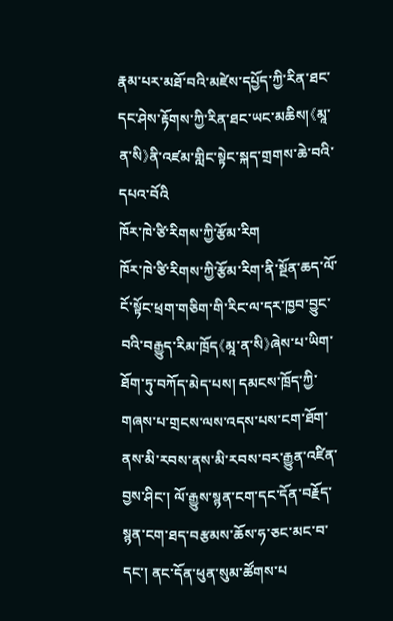རྣམ་པར་མཐོ་བའི་མཛེས་དཔྱོད་ཀྱི་རིན་ཐང་དང་ཤེས་རྟོགས་ཀྱི་རིན་ཐང་ཡང་མཆིས།《མཱ་ན་སི》ནི་འཛམ་གླིང་སྟེང་སྐད་གྲགས་ཆེ་བའི་དཔའ་བོའི
ཁོར་ཁེ་ཙི་རིགས་ཀྱི་རྩོམ་རིག
ཁོར་ཁེ་ཙི་རིགས་ཀྱི་རྩོམ་རིག་ནི་སྔོན་ཆད་ལོ་ངོ་སྟོང་ཕྲག་གཅིག་གི་རིང་ལ་དར་ཁྱབ་བྱུང་བའི་བརྒྱུད་རིམ་ཁྲོད《མཱ་ན་སི》ཞེས་པ་ཡིག་ཐོག་ཏུ་བཀོད་མེད་པས། དམངས་ཁྲོད་ཀྱི་གཞས་པ་གྲངས་ལས་འདས་པས་ངག་ཐོག་ནས་མི་རབས་ནས་མི་རབས་བར་རྒྱུན་འཛིན་བྱས་ཤིང་། ལོ་རྒྱུས་སྙན་ངག་དང་དོན་བརྗོད་སྙན་ངག་ཐད་བརྩམས་ཆོས་ཧ་ཅང་མང་བ་དང་། ནང་དོན་ཕུན་སུམ་ཚོགས་པ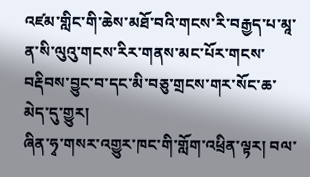འཛམ་གླིང་གི་ཆེས་མཐོ་བའི་གངས་རི་བརྒྱད་པ་མཱ་ན་སི་ལུའུ་གངས་རིར་གནས་མང་པོར་གངས་བརྡིབས་བྱུང་བ་དང་མི་བཅུ་གྲངས་གར་སོང་ཆ་མེད་དུ་གྱུར།
ཞིན་ཧྭ་གསར་འགྱུར་ཁང་གི་གློག་འཕྲིན་ལྟར། བལ་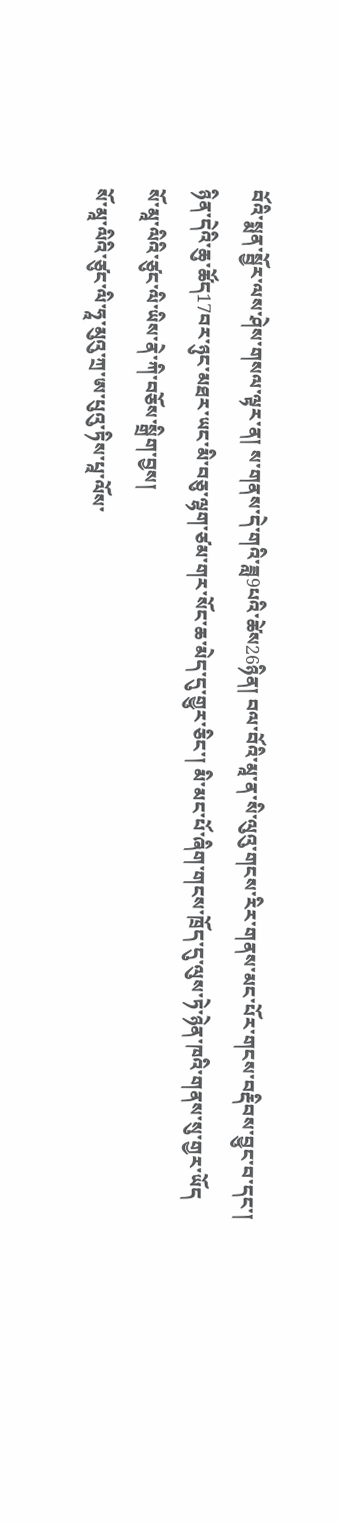བོའི་སྨན་སྦྱོར་ལས་ཤེས་གསལ་ལྟར་ན། ས་གནས་དེ་གའི་ཟླ9པའི་ཚེས26ཉིན། བལ་བོའི་མཱ་ན་སི་ལུའུ་གངས་རིར་གནས་མང་པོར་གངས་བརྡིབས་བྱུང་བ་དང་། ཉིན་དེའི་ཆུ་ཚོད17བར་ཉུང་མཐར་ཡང་མི་བཅུ་ལྷག་ཙམ་གར་སོང་ཆ་མེད་དུ་གྱུར་ཅིང་། མི་མང་པོ་ཞིག་གངས་ཁྲོད་དུ་ལུས་ཏེ་ཉེན་ཁའི་གནས་སུ་གྱར་ཡོད
སོ་མཱ་ལིའི་ཙུང་ལི་ཡིས་ནེ་ཀི་བཅོས་སྒྲིག་བྱས།
སོ་མཱ་ལིའི་ཙུང་ལི་ཧཱ་མུའུ་ཀྲ་ཨ་པུའུ་ཏིས་པཱ་ལོས་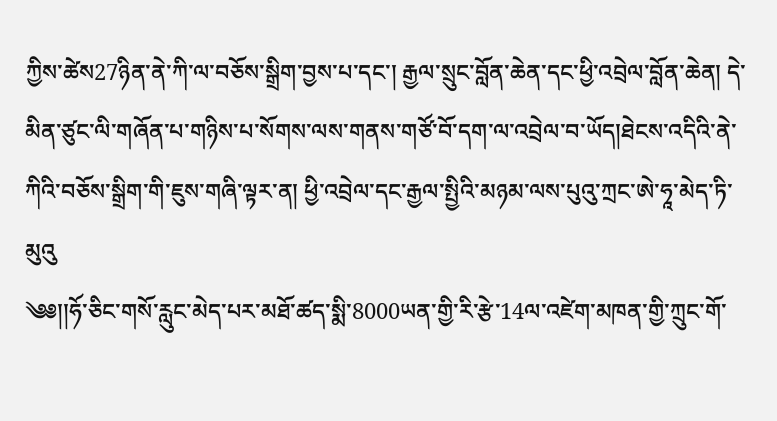ཀྱིས་ཚེས27ཉིན་ནེ་ཀི་ལ་བཅོས་སྒྲིག་བྱས་པ་དང་། རྒྱལ་སྲུང་བློན་ཆེན་དང་ཕྱི་འབྲེལ་བློན་ཆེན། དེ་མིན་ཙུང་ལི་གཞོན་པ་གཉིས་པ་སོགས་ལས་གནས་གཙོ་བོ་དག་ལ་འབྲེལ་བ་ཡོད།ཐེངས་འདིའི་ནེ་ཀིའི་བཅོས་སྒྲིག་གི་ཇུས་གཞི་ལྟར་ན། ཕྱི་འབྲེལ་དང་རྒྱལ་སྤྱིའི་མཉམ་ལས་པུའུ་ཀྲང་ཨེ་ཧཱ་མེད་ཏི་མུའུ
༄༅།།ཧོ་ཅིང་གསོ་རླུང་མེད་པར་མཐོ་ཚད་སྨི་8000ཡན་གྱི་རི་རྩེ་14ལ་འཛེག་མཁན་གྱི་ཀྲུང་གོ་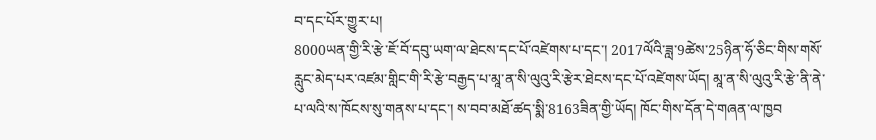བ་དང་པོར་གྱུར་པ།
8000ཡན་གྱི་རི་རྩེ་ཇོ་བོ་དབུ་ཡག་ལ་ཐེངས་དང་པོ་འཛེགས་པ་དང་། 2017ལོའི་ཟླ་9ཚེས་25ཉིན་ཧོ་ཅིང་གིས་གསོ་རླུང་མེད་པར་འཛམ་གླིང་གི་རི་རྩེ་བརྒྱད་པ་མཱ་ན་སི་ལུའུ་རི་རྩེར་ཐེངས་དང་པོ་འཛེགས་ཡོད། མཱ་ན་སི་ལུའུ་རི་རྩེ་ནི་ནེ་པ་ལའི་ས་ཁོངས་སུ་གནས་པ་དང་། ས་བབ་མཐོ་ཚད་སྨི་8163ཟིན་གྱི་ཡོད། ཁོང་གིས་དོན་དེ་གཞན་ལ་ཁྱབ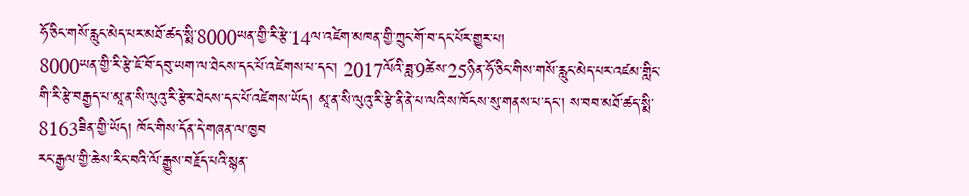ཧོ་ཅིང་གསོ་རླུང་མེད་པར་མཐོ་ཚད་སྨི་8000ཡན་གྱི་རི་རྩེ་14ལ་འཛེག་མཁན་གྱི་ཀྲུང་གོ་བ་དང་པོར་གྱུར་པ།
8000ཡན་གྱི་རི་རྩེ་ཇོ་བོ་དབུ་ཡག་ལ་ཐེངས་དང་པོ་འཛེགས་པ་དང་། 2017ལོའི་ཟླ་9ཚེས་25ཉིན་ཧོ་ཅིང་གིས་གསོ་རླུང་མེད་པར་འཛམ་གླིང་གི་རི་རྩེ་བརྒྱད་པ་མཱ་ན་སི་ལུའུ་རི་རྩེར་ཐེངས་དང་པོ་འཛེགས་ཡོད། མཱ་ན་སི་ལུའུ་རི་རྩེ་ནི་ནེ་པ་ལའི་ས་ཁོངས་སུ་གནས་པ་དང་། ས་བབ་མཐོ་ཚད་སྨི་8163ཟིན་གྱི་ཡོད། ཁོང་གིས་དོན་དེ་གཞན་ལ་ཁྱབ
རང་རྒྱལ་གྱི་ཆེས་རིང་བའི་ལོ་རྒྱུས་བརྗོད་པའི་སྙན་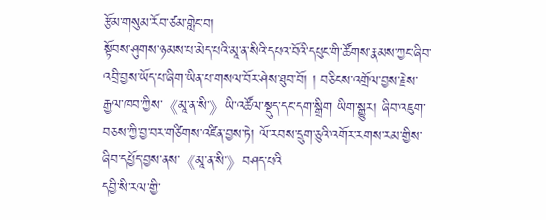རྩོམ་གསུམ་རོབ་ཙམ་གླེང་བ།
སྟོབས་ཤུགས་ཉམས་པ་མེད་པའི་མཱ་ན་སིའི་དཔའ་བོའི་དཔུང་གི་ཚོགས་རྣམས་ཀྱང་ཞིབ་འབྲི་བྱས་ཡོད་པ་ཞིག་ཡིན་པ་གསལ་བོར་ཤེས་ཐུབ་བོ། ། བཅིངས་འགྲོལ་བྱས་རྗེས་རྒྱལ་ཁབ་ཀྱིས་《མཱ་ན་སི་》ཡི་འཚོལ་སྡུད་དང་དག་སྒྲིག ཡིག་སྒྱུར། ཞིབ་འཇུག་བཅས་ཀྱི་བྱ་བར་གཙིགས་འཛིན་བྱས་ཏེ། ལོ་རབས་དྲུག་ཅུའི་འགོར་རགས་རམ་གྱིས་ཞིབ་དཔྱོད་བྱས་ནས་《མཱ་ན་སི་》བཤད་པའི
དབྱི་སི་རལ་གྱི་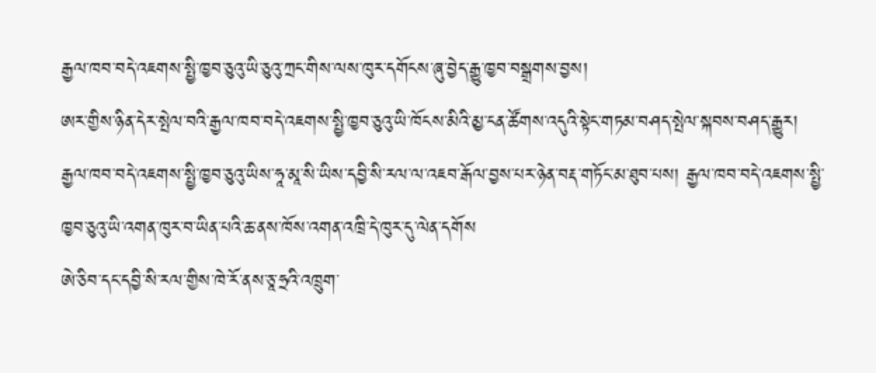རྒྱལ་ཁབ་བདེ་འཇགས་སྤྱི་ཁྱབ་ཅུའུ་ཡི་ཅུའུ་ཀྲང་གིས་ལས་ཁུར་དགོངས་ཞུ་བྱེད་རྒྱུ་ཁྱབ་བསྒྲགས་བྱས།
ཨར་གྱིས་ཉིན་དེར་སྤེལ་བའི་རྒྱལ་ཁབ་བདེ་འཇགས་སྤྱི་ཁྱབ་ཅུའུ་ཡི་ཁོངས་མིའི་མྱ་ངན་ཚོགས་འདུའི་སྟེང་གཏམ་བཤད་སྤེལ་སྐབས་བཤད་རྒྱུར། རྒྱལ་ཁབ་བདེ་འཇགས་སྤྱི་ཁྱབ་ཅུའུ་ཡིས་ཧཱ་མཱ་སི་ཡིས་དབྱི་སི་རལ་ལ་འཇབ་རྒོལ་བྱས་པར་ཉེན་བརྡ་གཏོང་མ་ཐུབ་པས། རྒྱལ་ཁབ་བདེ་འཇགས་སྤྱི་ཁྱབ་ཅུའུ་ཡི་འགན་ཁུར་བ་ཡིན་པའི་ཆ་ནས་ཁོས་འགན་འཁྲི་དེ་ཁུར་དུ་ལེན་དགོས
ཨེ་ཅིབ་དང་དབྱི་སི་རལ་གྱིས་ཁེ་རོ་ནས་ཅཱ་ཧྲའི་འཁྲུག་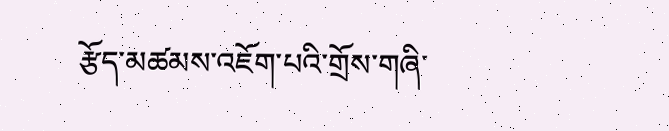རྩོད་མཚམས་འཇོག་པའི་གྲོས་གཞི་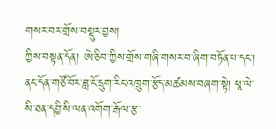གསར་བར་གྲོས་བསྡུར་བྱས།
ཀྱིས་བསྟན་དོན། ཨེ་ཅིབ་ཀྱིས་གྲོས་གཞི་གསར་བ་ཞིག་བཏོན་པ་དང་། ནང་དོན་གཙོ་བོར་ཟླ་ངོ་དྲུག་རིང་འཁྲུག་རྩོད་མཚམས་བཞག་སྟེ། ཕཱ་ལེ་སི་ཐན་དབྱི་སི་ལན་འགོག་རྒོལ་རྩ་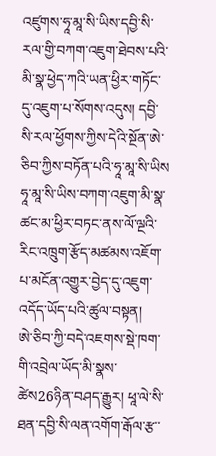འཛུགས་ཧཱ་མཱ་སི་ཡིས་དབྱི་སི་རལ་གྱི་བཀག་འཇུག་ཐེབས་པའི་མི་སྣ་ཕྱེད་ཀའི་ཡན་ཕྱིར་གཏོང་དུ་འཇུག་པ་སོགས་འདུས། དབྱི་སི་རལ་ཕྱོགས་ཀྱིས་དེའི་སྔོན་ཨེ་ཅིབ་ཀྱིས་བཏོན་པའི་ཧཱ་མཱ་སི་ཡིས
ཧཱ་མཱ་སི་ཡིས་བཀག་འཇུག་མི་སྣ་ཚང་མ་ཕྱིར་བཏང་ནས་ལོ་ལྔའི་རིང་འཁྲུག་རྩོད་མཚམས་འཇོག་པ་མངོན་འགྱུར་བྱེད་དུ་འཇུག་འདོད་ཡོད་པའི་ཚུལ་བསྟན།
ཨེ་ཅིབ་ཀྱི་བདེ་འཇགས་སྡེ་ཁག་གི་འབྲེལ་ཡོད་མི་སྣས་ཚེས26ཉིན་བཤད་རྒྱུར། ཕཱ་ལེ་སི་ཐན་དབྱི་སི་ལན་འགོག་རྒོལ་རྩ་་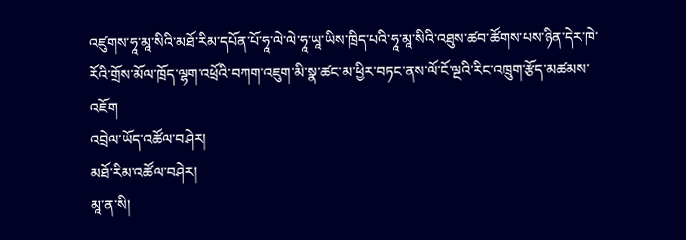འཛུགས་ཧཱ་མཱ་སིའི་མཐོ་རིམ་དཔོན་པོ་ཧཱ་ལེ་ལེ་ཧཱ་ཡཱ་ཡིས་ཁྲིད་པའི་ཧཱ་མཱ་སིའི་འཐུས་ཚབ་ཚོགས་པས་ཉིན་དེར་ཁེ་རོའི་གྲོས་མོལ་ཁྲོད་ལྷག་འཕྲོའི་བཀག་འཇུག་མི་སྣ་ཚང་མ་ཕྱིར་བཏང་ནས་ལོ་ངོ་ལྔའི་རིང་འཁྲུག་རྩོད་མཚམས་འཇོག
འབྲེལ་ཡོད་འཚོལ་བཤེར།
མཐོ་རིམ་འཚོལ་བཤེར།
མཱ་ན་སི།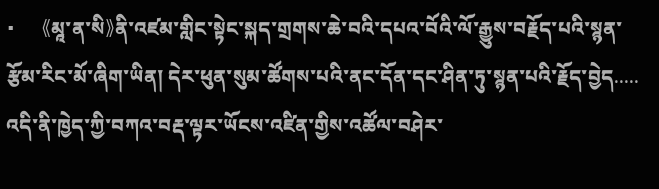•     《མཱ་ན་སི》ནི་འཛམ་གླིང་སྟེང་སྐད་གྲགས་ཆེ་བའི་དཔའ་བོའི་ལོ་རྒྱུས་བརྗོད་པའི་སྙན་རྩོམ་རིང་མོ་ཞིག་ཡིན། དེར་ཕུན་སུམ་ཚོགས་པའི་ནང་དོན་དང་ཤིན་ཏུ་སྙན་པའི་རྗོད་བྱེད.....
འདི་ནི་ཁྱེད་ཀྱི་བཀའ་བརྡ་ལྟར་ཡོངས་འཛིན་གྱིས་འཚོལ་བཤེར་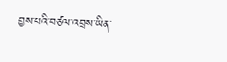བྱས་པའི་བཙལ་འབྲས་ཡིན་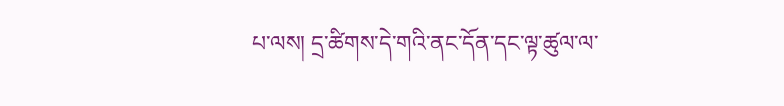པ་ལས། དྲ་ཚིགས་དེ་གའི་ནང་དོན་དང་ལྟ་ཚུལ་ལ་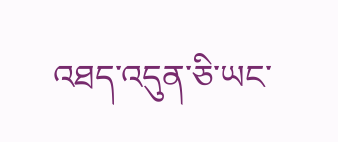འཐད་འདུན་ཅི་ཡང་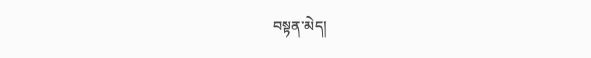བསྟན་མེད།